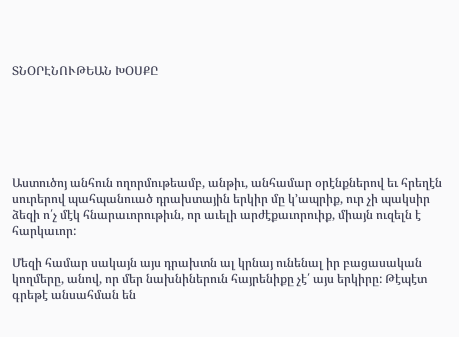ՏՆՕՐԷՆՈՒԹԵԱՆ ԽՕՍՔԸ






Աստուծոյ անհուն ողորմութեամբ, անթիւ, անհամար օրէնքներով եւ հրեղէն սուրերով պահպանուած դրախտային երկիր մը կ՚ապրիք, ուր չի պակսիր ձեզի ո՛չ մէկ հնարաւորութիւն, որ աւելի արժէքաւորուիք, միայն ուզելն է հարկաւոր:

Մեզի համար սակայն այս դրախտն ալ կրնայ ունենալ իր բացասական կողմերը, անով, որ մեր նախնիներուն հայրենիքը չէ՛ այս երկիրը: Թէպէտ գրեթէ անսահման են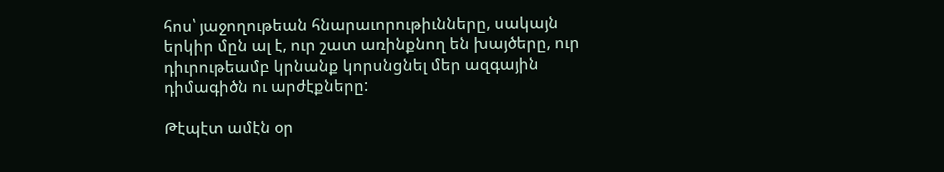հոս՝ յաջողութեան հնարաւորութիւնները, սակայն երկիր մըն ալ է, ուր շատ առինքնող են խայծերը, ուր դիւրութեամբ կրնանք կորսնցնել մեր ազգային դիմագիծն ու արժէքները:

Թէպէտ ամէն օր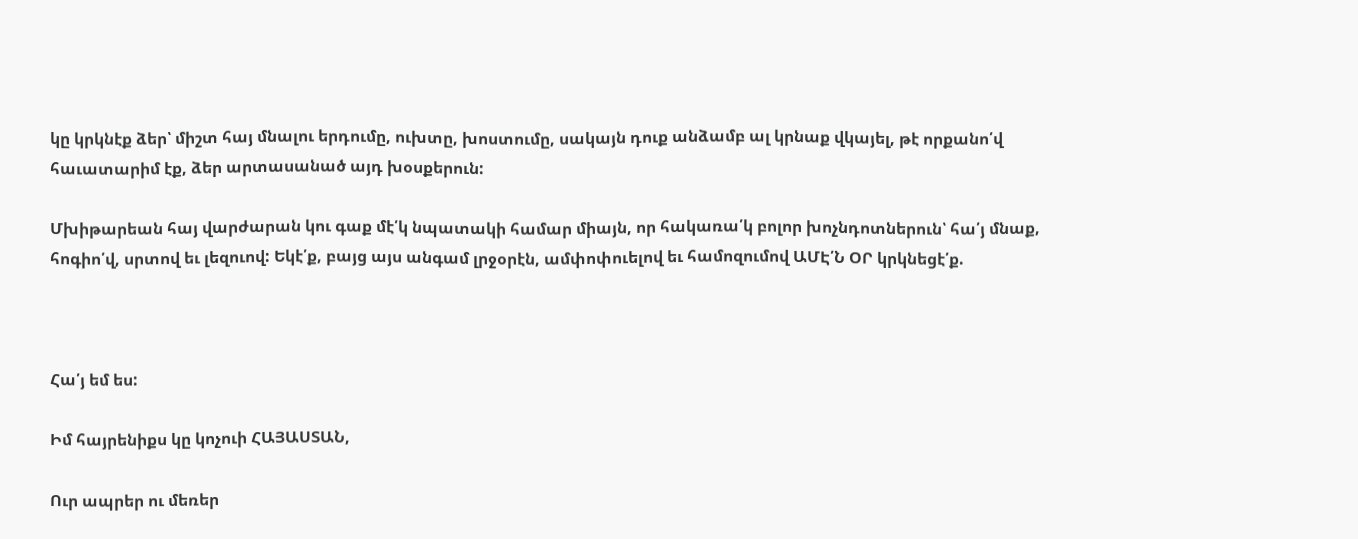կը կրկնէք ձեր՝ միշտ հայ մնալու երդումը, ուխտը, խոստումը, սակայն դուք անձամբ ալ կրնաք վկայել, թէ որքանո՛վ հաւատարիմ էք, ձեր արտասանած այդ խօսքերուն:

Մխիթարեան հայ վարժարան կու գաք մէ՛կ նպատակի համար միայն, որ հակառա՛կ բոլոր խոչնդոտներուն՝ հա՛յ մնաք, հոգիո՛վ, սրտով եւ լեզուով: Եկէ՛ք, բայց այս անգամ լրջօրէն, ամփոփուելով եւ համոզումով ԱՄԷ՛Ն ՕՐ կրկնեցէ՛ք.



Հա՛յ եմ ես:

Իմ հայրենիքս կը կոչուի ՀԱՅԱՍՏԱՆ,

Ուր ապրեր ու մեռեր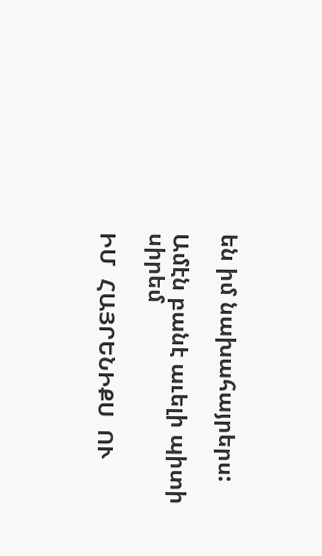են իմ նախահայրերս:

Ամէն բանէ աւելի պիտի սիրեմ

ԻՄ  ՀԱՅՐԵՆԻՔՍ  ՈՒ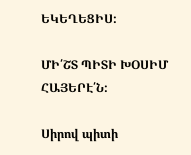ԵԿԵՂԵՑԻՍ:

ՄԻ՛ՇՏ ՊԻՏԻ ԽՕՍԻՄ ՀԱՅԵՐԷ՛Ն:

Սիրով պիտի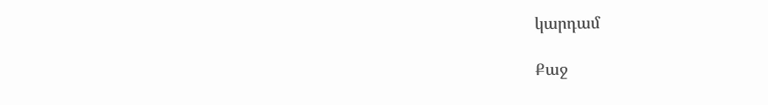կարդամ

Քաջ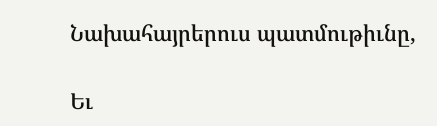Նախահայրերուս պատմութիւնը,

Եւ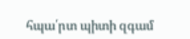հպա՛րտ պիտի զգամ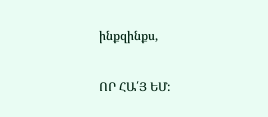ինքզինքս,

ՈՐ ՀԱ՛Յ ԵՄ: